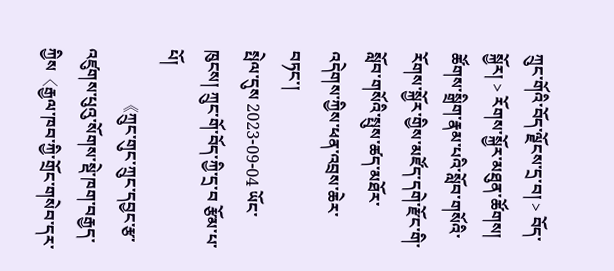ཀྲུང་གོའི་བོད་ལྗོངས་དྲ་བ། > བོད་སྐྱོར། > རོགས་སྐྱོར་མཐུན་ཚོགས།
ཚོགས་སྒྲིག་རྣམ་པའི་སློབ་གསོའི་རོགས་སྐྱོར་གྱིས་མཛོད་དགེ་རྫོང་གི་སློབ་གསོའི་སྤུས་ཚད་མཐོར་འདེགས་ཀྱིས་ཕན་འབྲས་ཆེར་བཏང་།
སྤེལ་དུས 2023-09-04 ཡོང་ཁུངས། ཀྲུང་གོ་བོད་ཀྱི་དྲ་བ རྩོམ་པ་པོ།
            《ཀྲུང་གུང་ཀྲུང་དབྱང་རྩ་འཛུགས་པུའུ་སོགས་སྡེ་ཁག་བརྒྱད་ཀྱིས〈རྒྱལ་ཁབ་ཀྱི་གྲོང་གསེབ་དར་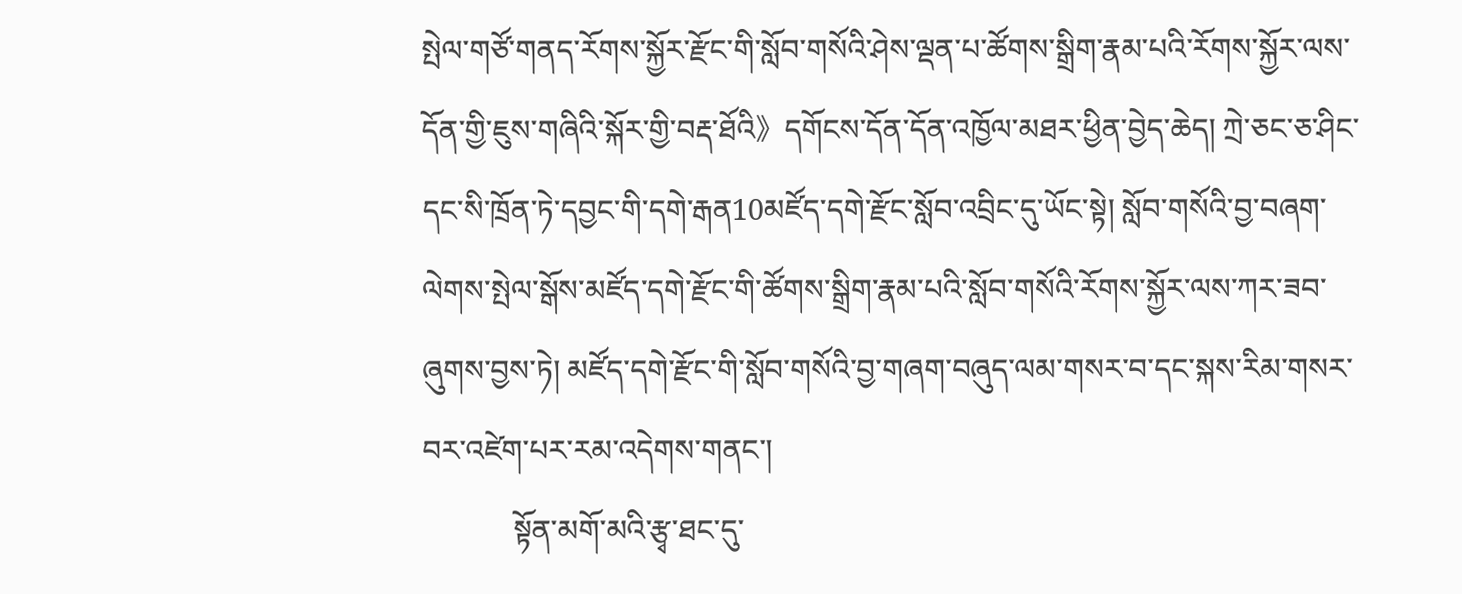སྤེལ་གཙོ་གནད་རོགས་སྐྱོར་རྫོང་གི་སློབ་གསོའི་ཤེས་ལྡན་པ་ཚོགས་སྒྲིག་རྣམ་པའི་རོགས་སྐྱོར་ལས་དོན་གྱི་ཇུས་གཞིའི་སྐོར་གྱི་བརྡ་ཐོའི》དགོངས་དོན་དོན་འཁྱོལ་མཐར་ཕྱིན་བྱེད་ཆེད། ཀྲེ་ཅང་ཅ་ཤིང་དང་སི་ཁྲོན་ཏེ་དབྱང་གི་དགེ་རྒན10མཛོད་དགེ་རྫོང་སློབ་འབྲིང་དུ་ཡོང་སྟེ། སློབ་གསོའི་བྱ་བཞག་ལེགས་སྤེལ་སྒོས་མཛོད་དགེ་རྫོང་གི་ཚོགས་སྒྲིག་རྣམ་པའི་སློབ་གསོའི་རོགས་སྐྱོར་ལས་ཀར་ཟབ་ཞུགས་བྱས་ཏེ། མཛོད་དགེ་རྫོང་གི་སློབ་གསོའི་བྱ་གཞག་བཞུད་ལམ་གསར་བ་དང་སྐས་རིམ་གསར་བར་འཛེག་པར་རམ་འདེགས་གནང་།
            སྟོན་མགོ་མའི་རྩྭ་ཐང་དུ་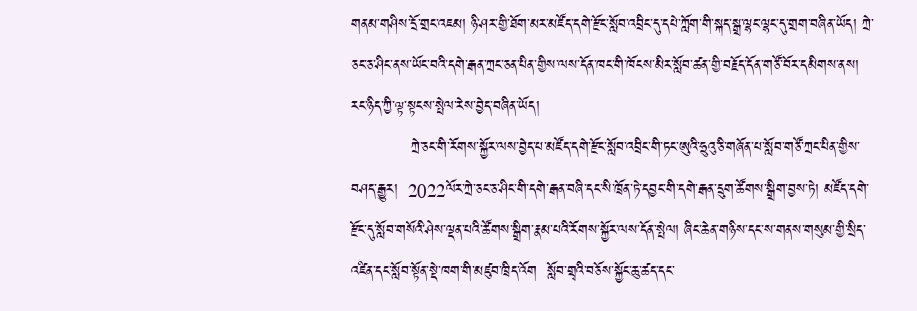གནམ་གཤིས་དྲོ་གྲང་འཇམ། ཉི་ཤར་གྱི་ཐོག་མར་མཛོད་དགེ་རྫོང་སློབ་འབྲིང་དུ་དཔེ་ཀློག་གི་སྐད་སྒྲ་ལྷང་ལྷང་དུ་གྲག་བཞིན་ཡོད། ཀྲེ་ཅང་ཅ་ཤིང་ནས་ཡོང་བའི་དགེ་རྒན་ཀྲང་ཅན་པིན་གྱིས་ལས་དོན་ཁང་གི་ཁོངས་མིར་སློབ་ཚན་གྱི་བརྗོད་དོན་གཙོ་བོར་དམིགས་ནས། རང་ཉིད་ཀྱི་ལྟ་སྟངས་སྤེལ་རེས་བྱེད་བཞིན་ཡོད།
            ཀྲེ་ཅང་གི་རོགས་སྐྱོར་ལས་བྱེད་པ་མཛོད་དགེ་རྫོང་སློབ་འབྲིང་གི་ཏང་ཨུའི་ཧྲུའུ་ཅི་གཞོན་པ་སློབ་གཙོ་ཀྲང་པིན་གྱིས་བཤད་རྒྱུར།  2022ལོར་ཀྲེ་ཅང་ཅ་ཤིང་གི་དགེ་རྒན་བཞི་དང་སི་ཁྲོན་ཏེ་དབྱང་གི་དགེ་རྒན་དྲུག་ཚོགས་སྒྲིག་བྱས་ཏེ། མཛོད་དགེ་རྫོང་དུ་སློབ་གསོའི་ཤེས་ལྡན་པའི་ཚོགས་སྒྲིག་རྣམ་པའི་རོགས་སྐྱོར་ལས་དོན་སྤེལ། ཞིང་ཆེན་གཉིས་དང་ས་གནས་གསུམ་གྱི་སྲིད་འཛིན་དང་སློབ་སྟོན་སྡེ་ཁག་གི་མཛུབ་ཁྲིད་འོག  སློབ་གྲྭའི་བཅོས་སྐྱོང་ཆུ་ཚད་དང་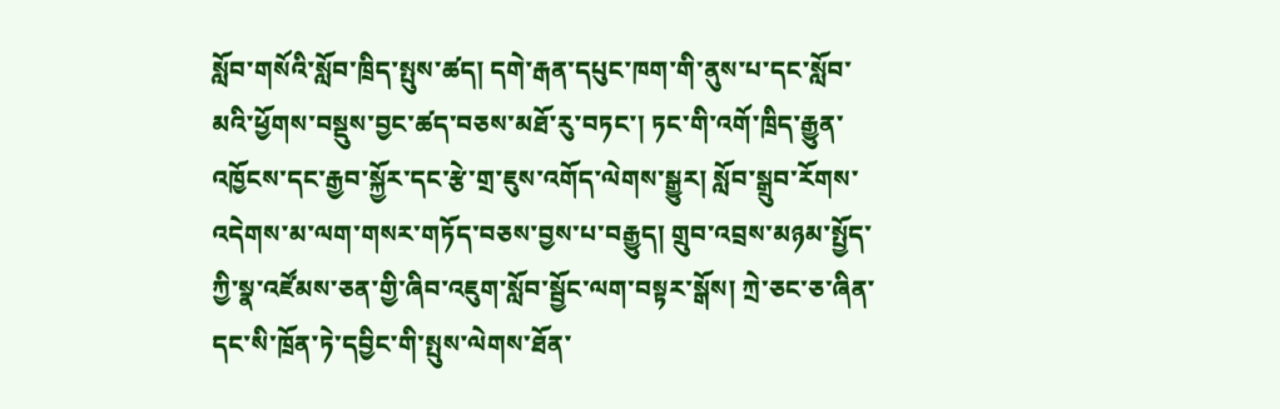སློབ་གསོའི་སློབ་ཁྲིད་སྤུས་ཚད། དགེ་རྒན་དཔུང་ཁག་གི་ནུས་པ་དང་སློབ་མའི་ཕྱོགས་བསྡུས་བྱང་ཚད་བཅས་མཐོ་རུ་བཏང་། ཏང་གི་འགོ་ཁྲིད་རྒྱུན་འཁྱོངས་དང་རྒྱབ་སྐྱོར་དང་རྩེ་གྲ་ཇུས་འགོད་ལེགས་སྒྱུར། སློབ་སྒྲུབ་རོགས་འདེགས་མ་ལག་གསར་གཏོད་བཅས་བྱས་པ་བརྒྱུད། གྲུབ་འབྲས་མཉམ་སྤྱོད་ཀྱི་སྣ་འཛོམས་ཅན་གྱི་ཞིབ་འཇུག་སློབ་སྦྱོང་ལག་བསྟར་སྒོས། ཀྲེ་ཅང་ཅ་ཞིན་དང་སི་ཁྲོན་ཏེ་དབྱིང་གི་སྤུས་ལེགས་ཐོན་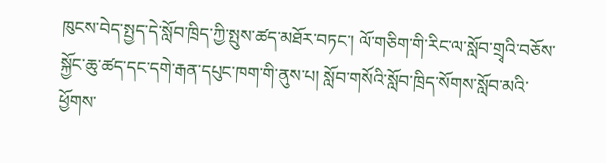ཁུངས་བེད་སྤྱད་དེ་སློབ་ཁྲིད་ཀྱི་སྤུས་ཚད་མཐོར་བཏང་། ལོ་གཅིག་གི་རིང་ལ་སློབ་གྲྭའི་བཅོས་སྐྱོང་ཆུ་ཚད་དང་དགེ་རྒན་དཔུང་ཁག་གི་ནུས་པ། སློབ་གསོའི་སློབ་ཁྲིད་སོགས་སློབ་མའི་ཕྱོགས་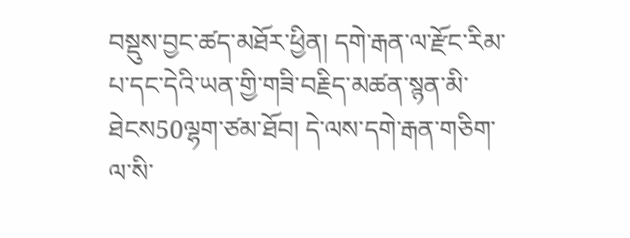བསྡུས་བྱང་ཚད་མཐོར་ཕྱིན། དགེ་རྒན་ལ་རྫོང་རིམ་པ་དང་དེའི་ཡན་གྱི་གཟི་བརྗིད་མཚན་སྙན་མི་ཐེངས50ལྷག་ཙམ་ཐོབ། དེ་ལས་དགེ་རྒན་གཅིག་ལ་སི་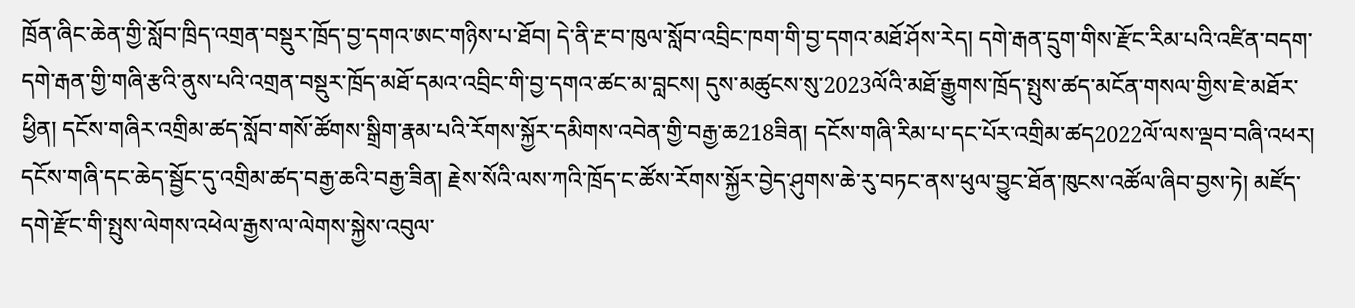ཁྲོན་ཞིང་ཆེན་གྱི་སློབ་ཁྲིད་འགྲན་བསྡུར་ཁྲོད་བྱ་དགའ་ཨང་གཉིས་པ་ཐོབ། དེ་ནི་རྔ་བ་ཁུལ་སློབ་འབྲིང་ཁག་གི་བྱ་དགའ་མཐོ་ཤོས་རེད། དགེ་རྒན་དྲུག་གིས་རྫོང་རིམ་པའི་འཛིན་བདག་དགེ་རྒན་གྱི་གཞི་རྩའི་ནུས་པའི་འགྲན་བསྡུར་ཁྲོད་མཐོ་དམའ་འབྲིང་གི་བྱ་དགའ་ཚང་མ་བླངས། དུས་མཚུངས་སུ་2023ལོའི་མཐོ་རྒྱུགས་ཁྲོད་སྤུས་ཚད་མངོན་གསལ་གྱིས་ཇེ་མཐོར་ཕྱིན། དངོས་གཞིར་འགྲིམ་ཚད་སློབ་གསོ་ཚོགས་སྒྲིག་རྣམ་པའི་རོགས་སྐྱོར་དམིགས་འབེན་གྱི་བརྒྱ་ཆ218ཟིན། དངོས་གཞི་རིམ་པ་དང་པོར་འགྲིམ་ཚད2022ལོ་ལས་ལྡབ་བཞི་འཕར། དངོས་གཞི་དང་ཆེད་སྦྱོང་དུ་འགྲིམ་ཚད་བརྒྱ་ཆའི་བརྒྱ་ཟིན། རྗེས་སོའི་ལས་ཀའི་ཁྲོད་ང་ཚོས་རོགས་སྐྱོར་བྱེད་ཤུགས་ཆེ་རུ་བཏང་ནས་ཕུལ་བྱུང་ཐོན་ཁུངས་འཚོལ་ཞིབ་བྱས་ཏེ། མཛོད་དགེ་རྫོང་གི་སྤུས་ལེགས་འཕེལ་རྒྱས་ལ་ལེགས་སྐྱེས་འབུལ་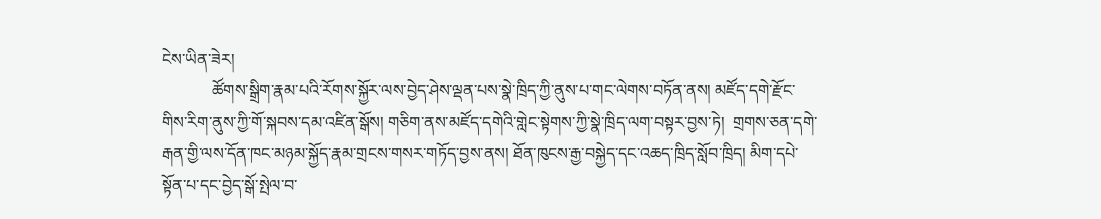ངེས་ཡིན་ཟེར།
            ཚོགས་སྒྲིག་རྣམ་པའི་རོགས་སྐྱོར་ལས་བྱེད་ཤེས་ལྡན་པས་སྣེ་ཁྲིད་ཀྱི་ནུས་པ་གང་ལེགས་བཏོན་ནས། མཛོད་དགེ་རྫོང་གིས་རིག་ནུས་ཀྱི་གོ་སྐབས་དམ་འཛིན་སྒོས། གཅིག་ནས་མཛོད་དགེའི་གླེང་སྟེགས་ཀྱི་སྣེ་ཁྲིད་ལག་བསྟར་བྱས་ཏེ།  གྲགས་ཅན་དགེ་རྒན་གྱི་ལས་དོན་ཁང་མཉམ་སྐྱོད་རྣམ་གྲངས་གསར་གཏོད་བྱས་ནས། ཐོན་ཁུངས་རྒྱ་བསྐྱེད་དང་འཆད་ཁྲིད་སློབ་ཁྲིད། མིག་དཔེ་སྟོན་པ་དང་བྱེད་སྒོ་སྤེལ་བ་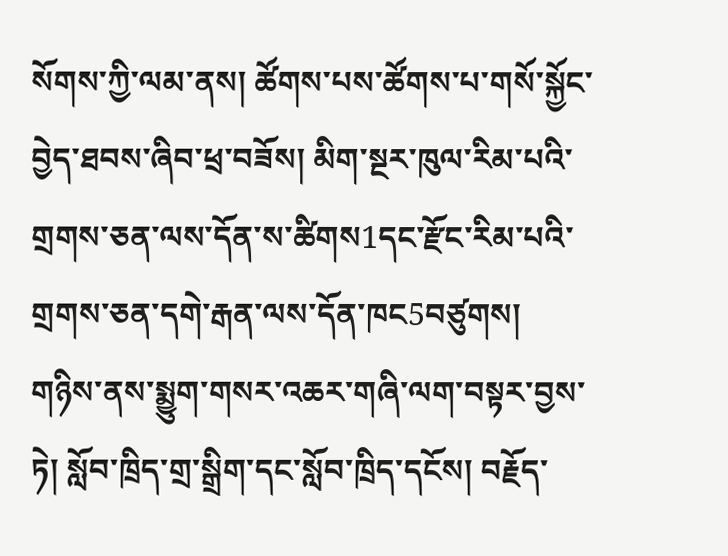སོགས་ཀྱི་ལམ་ནས། ཚོགས་པས་ཚོགས་པ་གསོ་སྐྱོང་བྱེད་ཐབས་ཞིབ་ཕྲ་བཟོས། མིག་སྔར་ཁུལ་རིམ་པའི་གྲགས་ཅན་ལས་དོན་ས་ཚིགས1དང་རྫོང་རིམ་པའི་གྲགས་ཅན་དགེ་རྒན་ལས་དོན་ཁང5བཙུགས། གཉིས་ནས་སྨྱུག་གསར་འཆར་གཞི་ལག་བསྟར་བྱས་ཏེ། སློབ་ཁྲིད་གྲ་སྒྲིག་དང་སློབ་ཁྲིད་དངོས། བརྗོད་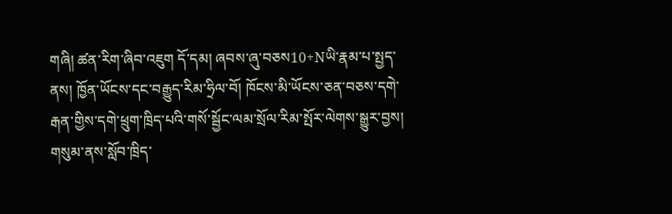གཞི། ཚན་རིག་ཞིབ་འཇུག དོ་དམ། ཞབས་ཞུ་བཅས10+Nཡི་རྣམ་པ་སྤྱད་ནས། ཁྱོན་ཡོངས་དང་བརྒྱུད་རིམ་ཧྲིལ་བོ། ཁོངས་མི་ཡོངས་ཅན་བཅས་དགེ་རྒན་གྱིས་དགེ་ཕྲུག་ཁྲིད་པའི་གསོ་སྦྱོང་ལམ་སྲོལ་རིམ་སྤོར་ལེགས་སྒྱུར་བྱས།  གསུམ་ནས་སློབ་ཁྲིད་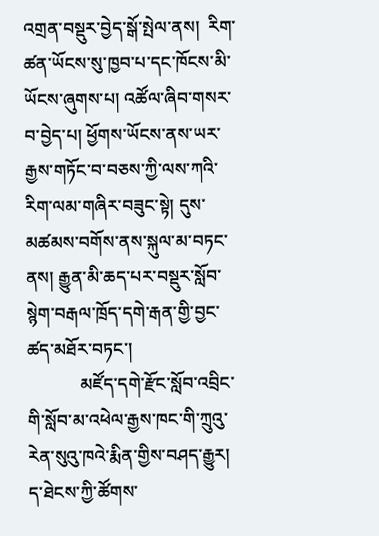འགྲན་བསྡུར་བྱེད་སྒོ་སྤེལ་ནས།  རིག་ཚན་ཡོངས་སུ་ཁྱབ་པ་དང་ཁོངས་མི་ཡོངས་ཞུགས་པ། འཚོལ་ཞིབ་གསར་བ་བྱེད་པ། ཕྱོགས་ཡོངས་ནས་ཡར་རྒྱས་གཏོང་བ་བཅས་ཀྱི་ལས་ཀའི་རིག་ལམ་གཞིར་བཟུང་སྟེ། དུས་མཚམས་བགོས་ནས་སྐུལ་མ་བཏང་ནས། རྒྱུན་མི་ཆད་པར་བསྡུར་སློབ་སྙེག་བརྒལ་ཁྲོད་དགེ་རྒན་གྱི་བྱང་ཚད་མཐོར་བཏང་།
            མཛོད་དགེ་རྫོང་སློབ་འབྲིང་གི་སློབ་མ་འཕེལ་རྒྱས་ཁང་གི་ཀྲུའུ་རེན་སུའུ་ཁའེ་རྨིན་གྱིས་བཤད་རྒྱུར། ད་ཐེངས་ཀྱི་ཚོགས་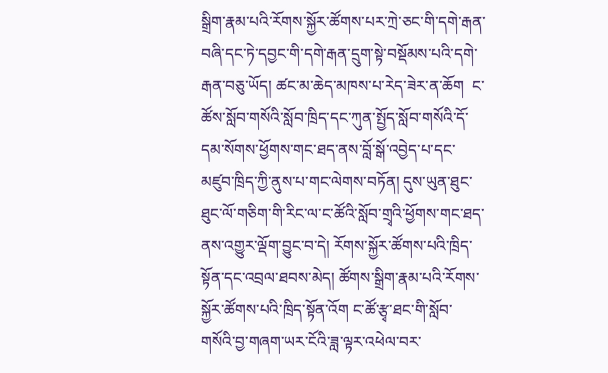སྒྲིག་རྣམ་པའི་རོགས་སྐྱོར་ཚོགས་པར་ཀྲེ་ཅང་གི་དགེ་རྒན་བཞི་དང་ཏེ་དབྱང་གི་དགེ་རྒན་དྲུག་སྟེ་བསྡོམས་པའི་དགེ་རྒན་བཅུ་ཡོད། ཚང་མ་ཆེད་མཁས་པ་རེད་ཟེར་ན་ཆོག  ང་ཚོས་སློབ་གསོའི་སློབ་ཁྲིད་དང་ཀུན་སྤྱོད་སློབ་གསོའི་དོ་དམ་སོགས་ཕྱོགས་གང་ཐད་ནས་བློ་སྒོ་འབྱེད་པ་དང་མཛུབ་ཁྲིད་ཀྱི་ནུས་པ་གང་ལེགས་བཏོན། དུས་ཡུན་ཐུང་ཐུང་ལོ་གཅིག་གི་རིང་ལ་ང་ཚོའི་སློབ་གྲྭའི་ཕྱོགས་གང་ཐད་ནས་འགྱུར་ལྡོག་བྱུང་བ་དེ། རོགས་སྐྱོར་ཚོགས་པའི་ཁྲིད་སྟོན་དང་འབྲལ་ཐབས་མེད། ཚོགས་སྒྲིག་རྣམ་པའི་རོགས་སྐྱོར་ཚོགས་པའི་ཁྲིད་སྟོན་འོག ང་ཚོ་རྩྭ་ཐང་གི་སློབ་གསོའི་བྱ་གཞག་ཡར་ངོའི་ཟླ་ལྟར་འཕེལ་བར་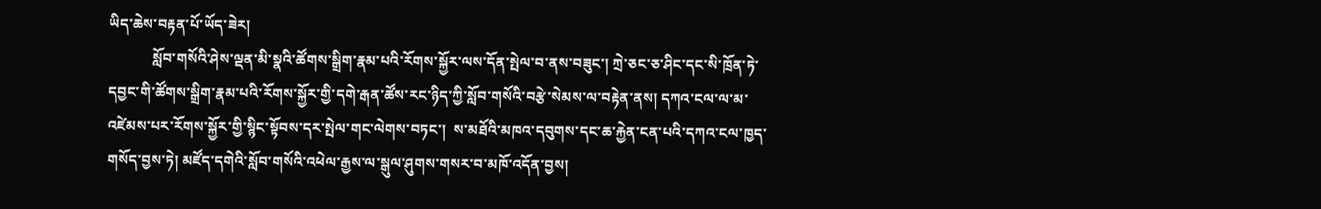ཡིད་ཆེས་བརྟན་པོ་ཡོད་ཟེར།
            སློབ་གསོའི་ཤེས་ལྡན་མི་སྣའི་ཚོགས་སྒྲིག་རྣམ་པའི་རོགས་སྐྱོར་ལས་དོན་སྤེལ་བ་ནས་བཟུང་། ཀྲེ་ཅང་ཅ་ཤིང་དང་སི་ཁྲོན་ཏེ་དབྱང་གི་ཚོགས་སྒྲིག་རྣམ་པའི་རོགས་སྐྱོར་གྱི་དགེ་རྒན་ཚོས་རང་ཉིད་ཀྱི་སློབ་གསོའི་བརྩེ་སེམས་ལ་བརྟེན་ནས། དཀའ་ངལ་ལ་མ་འཛེམས་པར་རོགས་སྐྱོར་གྱི་སྙིང་སྟོབས་དར་སྤེལ་གང་ལེགས་བཏང་།  ས་མཐོའི་མཁའ་དབུགས་དང་ཆ་རྐྱེན་ངན་པའི་དཀའ་ངལ་ཁྱད་གསོད་བྱས་ཏེ། མཛོད་དགེའི་སློབ་གསོའི་འཕེལ་རྒྱས་ལ་སྒུལ་ཤུགས་གསར་བ་མཁོ་འདོན་བྱས།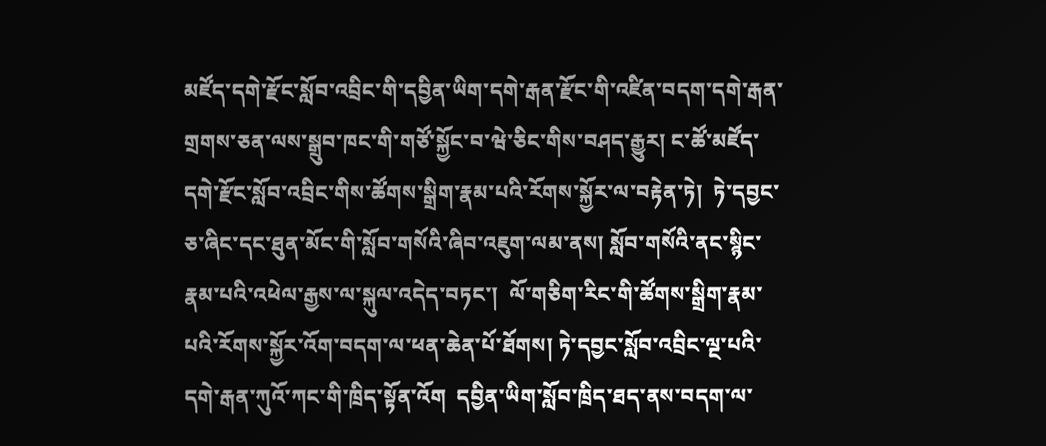མཛོད་དགེ་རྫོང་སློབ་འབྲིང་གི་དབྱིན་ཡིག་དགེ་རྒན་རྫོང་གི་འཛིན་བདག་དགེ་རྒན་གྲགས་ཅན་ལས་སྒྲུབ་ཁང་གི་གཙོ་སྐྱོང་བ་ཝེ་ཅིང་གིས་བཤད་རྒྱུར། ང་ཚོ་མཛོད་དགེ་རྫོང་སློབ་འབྲིང་གིས་ཚོགས་སྒྲིག་རྣམ་པའི་རོགས་སྐྱོར་ལ་བརྟེན་ཏེ།  ཏེ་དབྱང་ཅ་ཞིང་དང་ཐུན་མོང་གི་སློབ་གསོའི་ཞིབ་འཇུག་ལམ་ནས། སློབ་གསོའི་ནང་སྙིང་རྣམ་པའི་འཕེལ་རྒྱས་ལ་སྐུལ་འདེད་བཏང་།  ལོ་གཅིག་རིང་གི་ཚོགས་སྒྲིག་རྣམ་པའི་རོགས་སྐྱོར་འོག་བདག་ལ་ཕན་ཆེན་པོ་ཐོགས། ཏེ་དབྱང་སློབ་འབྲིང་ལྔ་པའི་དགེ་རྒན་ཀུའོ་ཀང་གི་ཁྲིད་སྟོན་འོག  དབྱིན་ཡིག་སློབ་ཁྲིད་ཐད་ནས་བདག་ལ་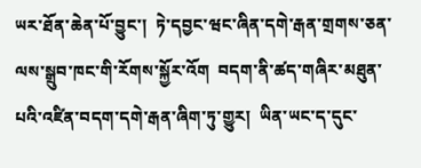ཡར་ཐོན་ཆེན་པོ་བྱུང་།  ཏེ་དབྱང་ཝང་ཞིན་དགེ་རྒན་གྲགས་ཅན་ལས་སྒྲུབ་ཁང་གི་རོགས་སྐྱོར་འོག  བདག་ནི་ཚད་གཞིར་མཐུན་པའི་འཛིན་བདག་དགེ་རྒན་ཞིག་ཏུ་གྱུར།  ཡིན་ཡང་ད་དུང་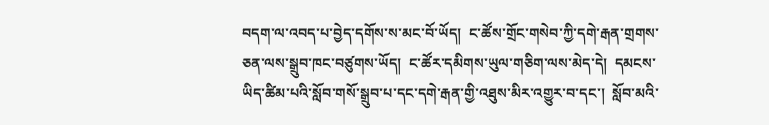བདག་ལ་འབད་པ་བྱེད་དགོས་ས་མང་བོ་ཡོད།  ང་ཚོས་གྲོང་གསེབ་ཀྱི་དགེ་རྒན་གྲགས་ཅན་ལས་སྒྲུབ་ཁང་བཙུགས་ཡོད།  ང་ཚོར་དམིགས་ཡུལ་གཅིག་ལས་མེད་དེ།  དམངས་ཡིད་ཚིམ་པའི་སློབ་གསོ་སྒྲུབ་པ་དང་དགེ་རྒན་གྱི་འཐུས་མིར་འགྱུར་བ་དང་།  སློབ་མའི་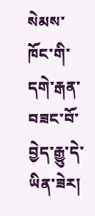སེམས་ཁོང་གི་དགེ་རྒན་བཟང་བོ་བྱེད་རྒྱུ་དེ་ཡིན་ཟེར།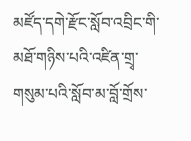མཛོད་དགེ་རྫོང་སློབ་འབྲིང་གི་མཐོ་གཉིས་པའི་འཛིན་གྲྭ་གསུམ་པའི་སློབ་མ་བློ་གྲོས་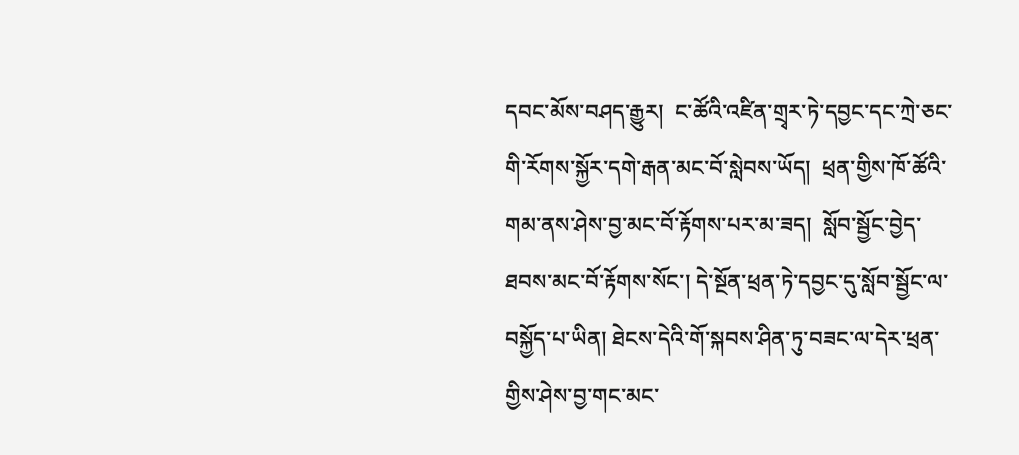དབང་མོས་བཤད་རྒྱུར།  ང་ཚོའི་འཛིན་གྲྭར་ཏེ་དབྱང་དང་ཀྲེ་ཅང་གི་རོགས་སྐྱོར་དགེ་རྒན་མང་བོ་སླེབས་ཡོད།  ཕྲན་གྱིས་ཁོ་ཚོའི་གམ་ནས་ཤེས་བྱ་མང་བོ་རྟོགས་པར་མ་ཟད།  སློབ་སྦྱོང་བྱེད་ཐབས་མང་བོ་རྟོགས་སོང་། དེ་སྔོན་ཕྲན་ཏེ་དབྱང་དུ་སློབ་སྦྱོང་ལ་བསྐྱོད་པ་ཡིན། ཐེངས་དེའི་གོ་སྐབས་ཤིན་ཏུ་བཟང་ལ་དེར་ཕྲན་གྱིས་ཤེས་བྱ་གང་མང་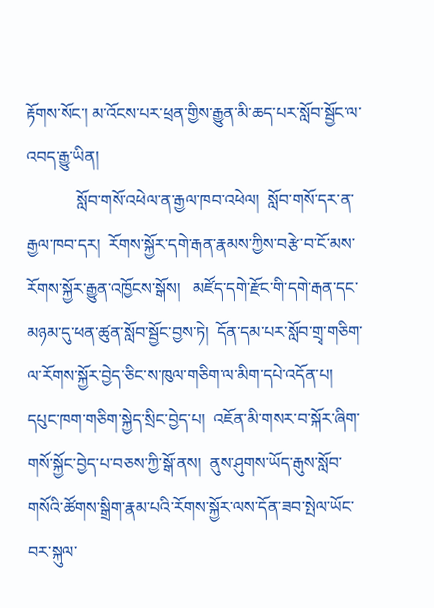རྟོགས་སོང་། མ་འོངས་པར་ཕྲན་གྱིས་རྒྱུན་མི་ཆད་པར་སློབ་སྦྱོང་ལ་འབད་རྒྱུ་ཡིན།
            སློབ་གསོ་འཕེལ་ན་རྒྱལ་ཁབ་འཕེལ།  སློབ་གསོ་དར་ན་རྒྱལ་ཁབ་དར།  རོགས་སྐྱོར་དགེ་རྒན་རྣམས་ཀྱིས་བརྩེ་བ་ངོ་མས་རོགས་སྐྱོར་རྒྱུན་འཁྱོངས་སྒོས།   མཛོད་དགེ་རྫོང་གི་དགེ་རྒན་དང་མཉམ་དུ་ཕན་ཚུན་སློབ་སྦྱོང་བྱས་ཏེ།  དོན་དམ་པར་སློབ་གྲྭ་གཅིག་ལ་རོགས་སྐྱོར་བྱེད་ཅིང་ས་ཁུལ་གཅིག་ལ་མིག་དཔེ་འདོན་པ།  དཔུང་ཁག་གཅིག་སྐྱེད་སྲིང་བྱེད་པ།  འཇོན་མི་གསར་བ་སྐོར་ཞིག་གསོ་སྐྱོང་བྱེད་པ་བཅས་ཀྱི་སྒོ་ནས།  ནུས་ཤུགས་ཡོད་རྒུས་སློབ་གསོའི་ཚོགས་སྒྲིག་རྣམ་པའི་རོགས་སྐྱོར་ལས་དོན་ཟབ་སྤེལ་ཡོང་བར་སྐུལ་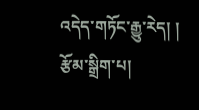འདེད་གཏོང་རྒྱུ་རེད། །
རྩོམ་སྒྲིག་པ།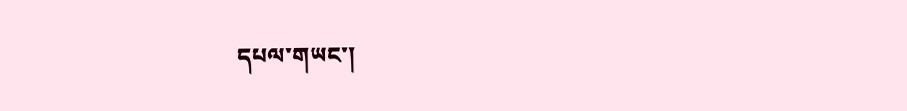དཔལ་གཡང་།